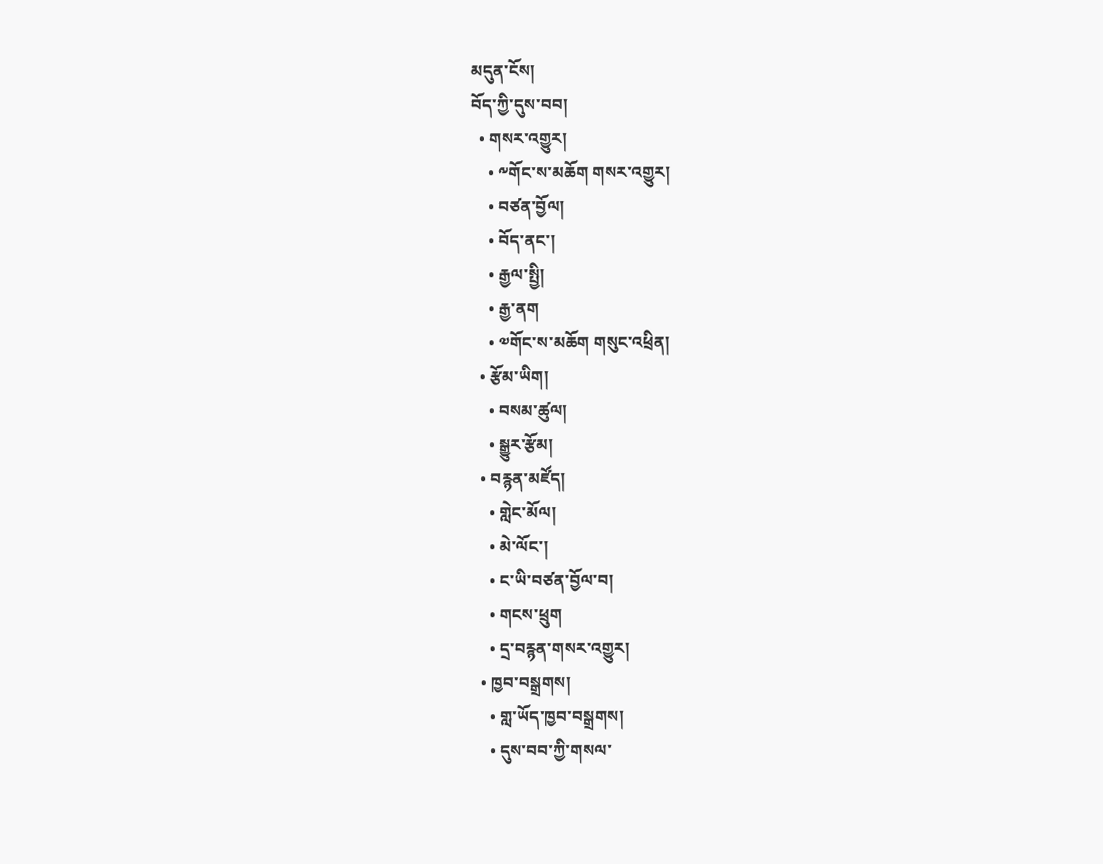མདུན་ངོས།
བོད་ཀྱི་དུས་བབ།
  • གསར་འགྱུར།
    • ༸གོང་ས་མཆོག གསར་འགྱུར།
    • བཙན་བྱོལ།
    • བོད་ནང་།
    • རྒྱལ་སྤྱི།
    • རྒྱ་ནག
    • ༧གོང་ས་མཆོག གསུང་འཕྲིན།
  • རྩོམ་ཡིག།
    • བསམ་ཚུལ།
    • སྒྱུར་རྩོམ།
  • བརྙན་མཛོད།
    • གླེང་མོལ།
    • མེ་ལོང་།
    • ང་ཡི་བཙན་བྱོལ་བ།
    • གངས་ཕྲུག
    • དྲ་བརྙན་གསར་འགྱུར།
  • ཁྱབ་བསྒྲགས།
    • གླ་ཡོད་ཁྱབ་བསྒྲགས།
    • དུས་བབ་ཀྱི་གསལ་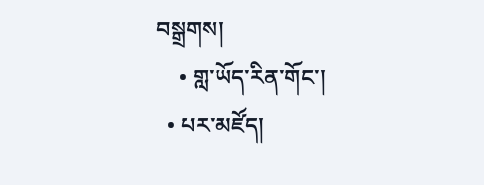བསྒྲགས།
    • གླ་ཡོད་རིན་གོང་།
  • པར་མཛོད།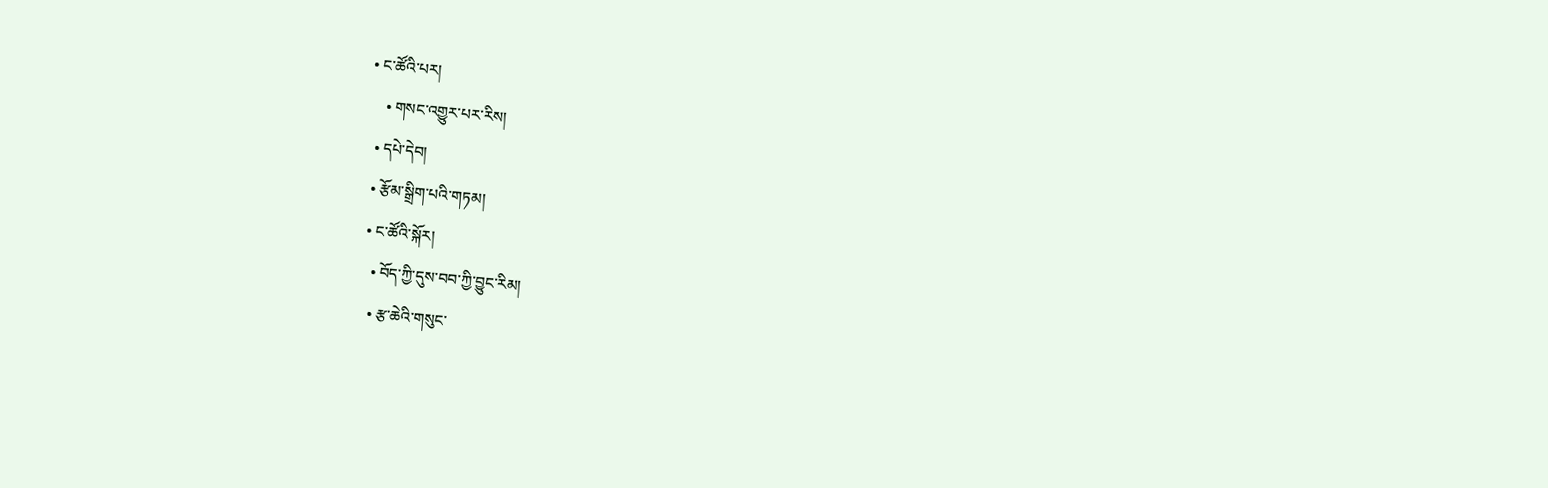• ང་ཚོའི་པར།
    • གསང་འགྱུར་པར་རིས།
  • དཔེ་དེབ།
  • རྩོམ་སྒྲིག་པའི་གཏམ།
  • ང་ཚོའི་སྐོར།
    • བོད་ཀྱི་དུས་བབ་ཀྱི་བྱུང་རིམ།
    • རྩ་ཆེའི་གསུང་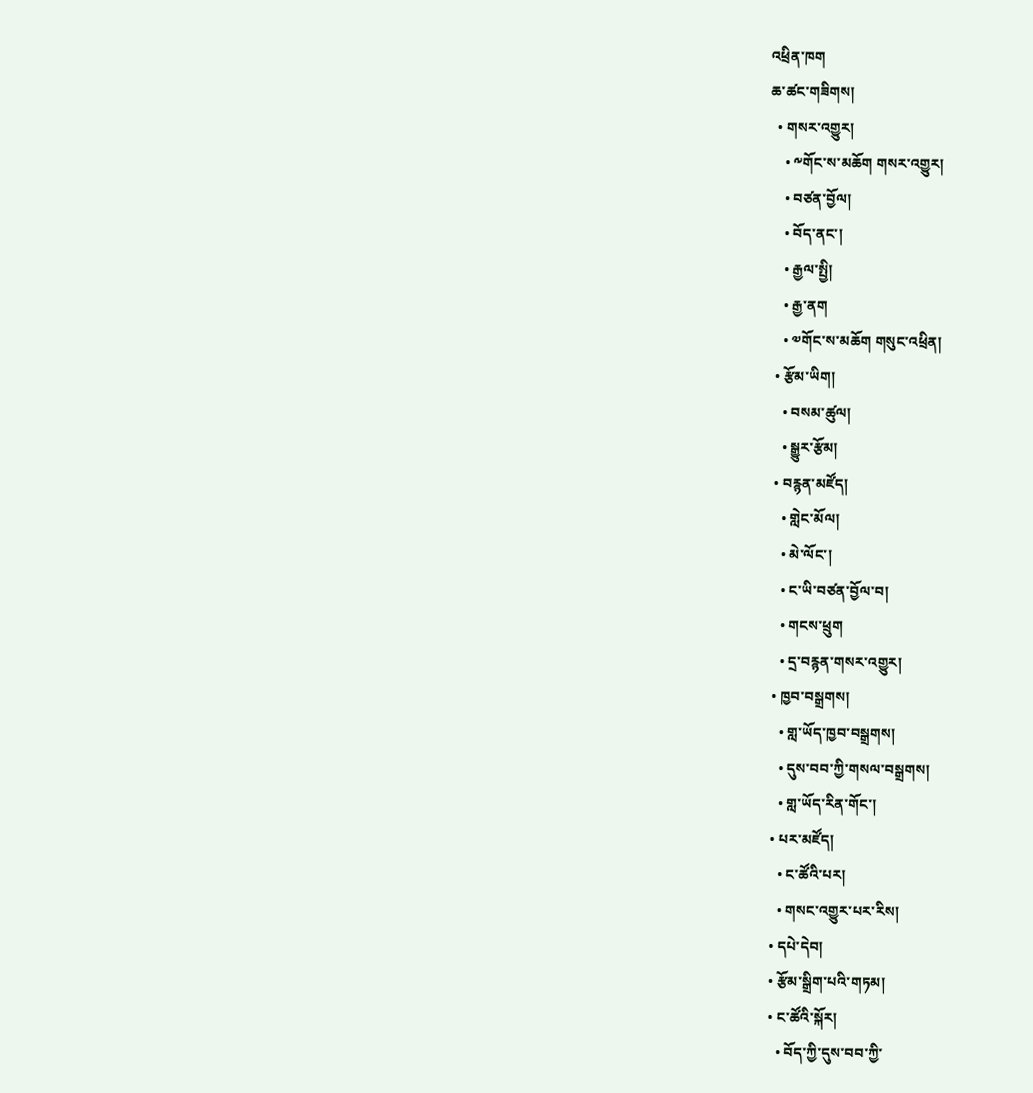འཕྲིན་ཁག
ཆ་ཚང་གཟིགས།
  • གསར་འགྱུར།
    • ༸གོང་ས་མཆོག གསར་འགྱུར།
    • བཙན་བྱོལ།
    • བོད་ནང་།
    • རྒྱལ་སྤྱི།
    • རྒྱ་ནག
    • ༧གོང་ས་མཆོག གསུང་འཕྲིན།
  • རྩོམ་ཡིག།
    • བསམ་ཚུལ།
    • སྒྱུར་རྩོམ།
  • བརྙན་མཛོད།
    • གླེང་མོལ།
    • མེ་ལོང་།
    • ང་ཡི་བཙན་བྱོལ་བ།
    • གངས་ཕྲུག
    • དྲ་བརྙན་གསར་འགྱུར།
  • ཁྱབ་བསྒྲགས།
    • གླ་ཡོད་ཁྱབ་བསྒྲགས།
    • དུས་བབ་ཀྱི་གསལ་བསྒྲགས།
    • གླ་ཡོད་རིན་གོང་།
  • པར་མཛོད།
    • ང་ཚོའི་པར།
    • གསང་འགྱུར་པར་རིས།
  • དཔེ་དེབ།
  • རྩོམ་སྒྲིག་པའི་གཏམ།
  • ང་ཚོའི་སྐོར།
    • བོད་ཀྱི་དུས་བབ་ཀྱི་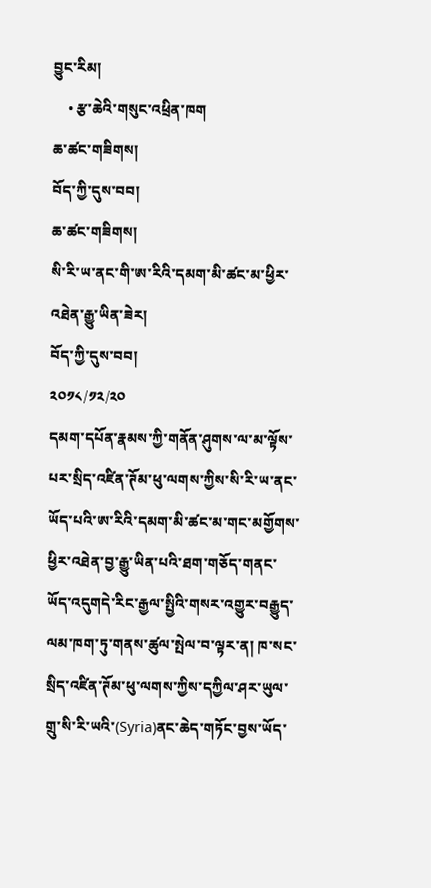བྱུང་རིམ།
    • རྩ་ཆེའི་གསུང་འཕྲིན་ཁག
ཆ་ཚང་གཟིགས།
བོད་ཀྱི་དུས་བབ།
ཆ་ཚང་གཟིགས།
སི་རི་ཡ་ནང་གི་ཨ་རིའི་དམག་མི་ཚང་མ་ཕྱིར་འཐེན་རྒྱུ་ཡིན་ཟེར།
བོད་ཀྱི་དུས་བབ།
༢༠༡༨/༡༢/༢༠
དམག་དཔོན་རྣམས་ཀྱི་གནོན་ཤུགས་ལ་མ་ལྟོས་པར་སྲིད་འཛིན་ཊོམ་ཕུ་ལགས་ཀྱིས་སི་རི་ཡ་ནང་ཡོད་པའི་ཨ་རིའི་དམག་མི་ཚང་མ་གང་མགྱོགས་ཕྱིར་འཐེན་བྱ་རྒྱུ་ཡིན་པའི་ཐག་གཅོད་གནང་ཡོད་འདུགདེ་རིང་རྒྱལ་སྤྱིའི་གསར་འགྱུར་བརྒྱུད་ལམ་ཁག་ཏུ་གནས་ཚུལ་སྤེལ་བ་ལྟར་ན། ཁ་སང་སྲིད་འཛིན་ཊོམ་ཕུ་ལགས་ཀྱིས་དཀྱིལ་ཤར་ཡུལ་གྲུ་སི་རི་ཡའི་(Syria)ནང་ཆེད་གཏོང་བྱས་ཡོད་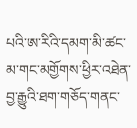པའི་ཨ་རིའི་དམག་མི་ཚང་མ་གང་མགྱོགས་ཕྱིར་འཐེན་བྱ་རྒྱུའི་ཐག་གཅོད་གནང་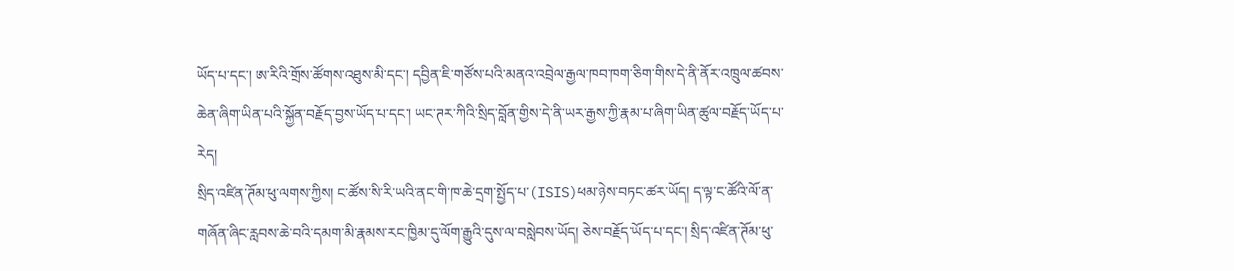ཡོད་པ་དང་། ཨ་རིའི་གྲོས་ཚོགས་འཐུས་མི་དང་། དབྱིན་ཇི་གཙོས་པའི་མནའ་འབྲེལ་རྒྱལ་ཁབ་ཁག་ཅིག་གིས་དེ་ནི་ནོར་འཁྲུལ་ཚབས་ཆེན་ཞིག་ཡིན་པའི་སྐྱོན་བརྗོད་བྱས་ཡོད་པ་དང་། ཡང་ཊར་ཀིའི་སྲིད་བློན་གྱིས་དེ་ནི་ཡར་རྒྱས་ཀྱི་རྣམ་པ་ཞིག་ཡིན་ཚུལ་བརྗོད་ཡོད་པ་རེད།
སྲིད་འཛིན་ཊོམ་ཕུ་ལགས་ཀྱིས། ང་ཚོས་སི་རི་ཡའི་ནང་གི་ཁ་ཆེ་དྲག་སྤྱོད་པ་(ISIS)ཕམ་ཉེས་བཏང་ཚར་ཡོད། ད་ལྟ་ང་ཚོའི་ལོ་ན་གཞོན་ཞིང་རླབས་ཆེ་བའི་དམག་མི་རྣམས་རང་ཁྱིམ་དུ་ལོག་རྒྱུའི་དུས་ལ་བསླེབས་ཡོད། ཅེས་བརྗོད་ཡོད་པ་དང་། སྲིད་འཛིན་ཊོམ་ཕུ་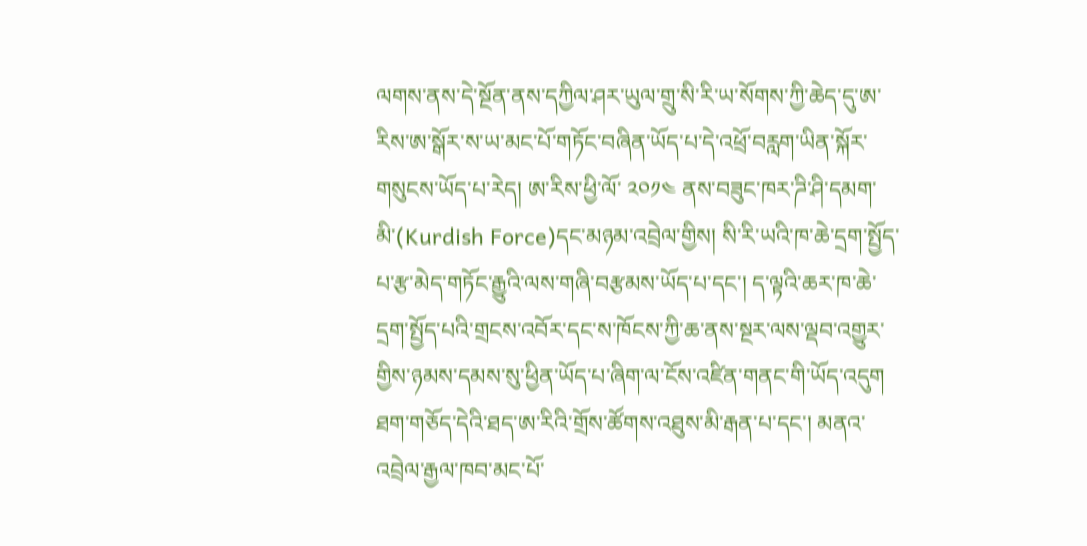ལགས་ནས་དེ་སྔོན་ནས་དཀྱིལ་ཤར་ཡུལ་གྲུ་སི་རི་ཡ་སོགས་ཀྱི་ཆེད་དུ་ཨ་རིས་ཨ་སྒོར་ས་ཡ་མང་པོ་གཏོང་བཞིན་ཡོད་པ་དེ་འཕྲོ་བརླག་ཡིན་སྐོར་གསུངས་ཡོད་པ་རེད། ཨ་རིས་ཕྱི་ལོ་ ༢༠༡༤ ནས་བཟུང་ཁར་ཌི་ཤི་དམག་མི་(Kurdish Force)དང་མཉམ་འབྲེལ་གྱིས། སི་རི་ཡའི་ཁ་ཆེ་དྲག་སྤྱོད་པ་རྩ་མེད་གཏོང་རྒྱུའི་ལས་གཞི་བརྩམས་ཡོད་པ་དང་། ད་ལྟའི་ཆར་ཁ་ཆེ་དྲག་སྤྱོད་པའི་གྲངས་འབོར་དང་ས་ཁོངས་ཀྱི་ཆ་ནས་སྔར་ལས་ལྡབ་འགྱུར་གྱིས་ཉམས་དམས་སུ་ཕྱིན་ཡོད་པ་ཞིག་ལ་ངོས་འཛིན་གནང་གི་ཡོད་འདུག
ཐག་གཅོད་དེའི་ཐད་ཨ་རིའི་གྲོས་ཚོགས་འཐུས་མི་རྒན་པ་དང་། མནའ་འབྲེལ་རྒྱལ་ཁབ་མང་པོ་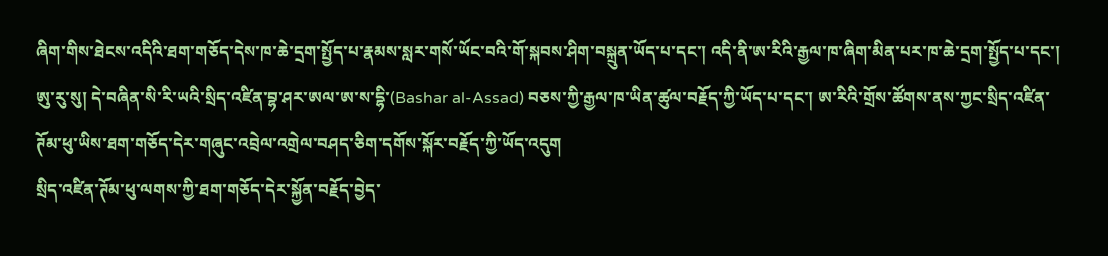ཞིག་གིས་ཐེངས་འདིའི་ཐག་གཅོད་དེས་ཁ་ཆེ་དྲག་སྤྱོད་པ་རྣམས་སླར་གསོ་ཡོང་བའི་གོ་སྐབས་ཤིག་བསྐྲུན་ཡོད་པ་དང་། འདི་ནི་ཨ་རིའི་རྒྱལ་ཁ་ཞིག་མིན་པར་ཁ་ཆེ་དྲག་སྤྱོད་པ་དང་། ཨུ་རུ་སུ། དེ་བཞིན་སི་རི་ཡའི་སྲིད་འཛིན་བྷ་ཤར་ཨལ་ཨ་ས་དྷི་(Bashar al-Assad) བཅས་ཀྱི་རྒྱལ་ཁ་ཡིན་ཚུལ་བརྗོད་ཀྱི་ཡོད་པ་དང་། ཨ་རིའི་གྲོས་ཚོགས་ནས་ཀྱང་སྲིད་འཛིན་ཊོམ་ཕུ་ཡིས་ཐག་གཅོད་དེར་གཞུང་འབྲེལ་འགྲེལ་བཤད་ཅིག་དགོས་སྐོར་བརྗོད་ཀྱི་ཡོད་འདུག
སྲིད་འཛིན་ཊོམ་ཕུ་ལགས་ཀྱི་ཐག་གཅོད་དེར་སྐྱོན་བརྗོད་བྱེད་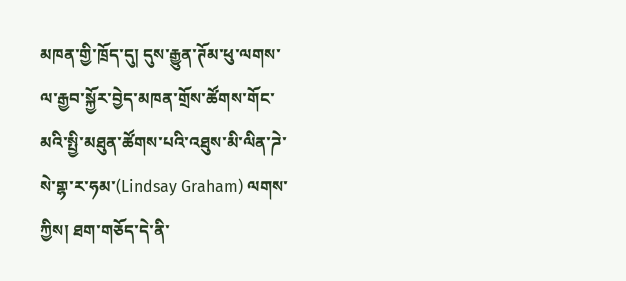མཁན་གྱི་ཁྲོད་དུ། དུས་རྒྱུན་ཊོམ་ཕུ་ལགས་ལ་རྒྱབ་སྐྱོར་བྱེད་མཁན་གྲོས་ཚོགས་གོང་མའི་སྤྱི་མཐུན་ཚོགས་པའི་འཐུས་མི་ལིན་ཌེ་སེ་གྷ་ར་ཧམ་(Lindsay Graham) ལགས་ཀྱིས། ཐག་གཅོད་དེ་ནི་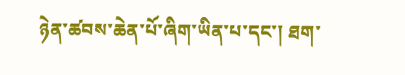ཉེན་ཚབས་ཆེན་པོ་ཞིག་ཡིན་པ་དང་། ཐག་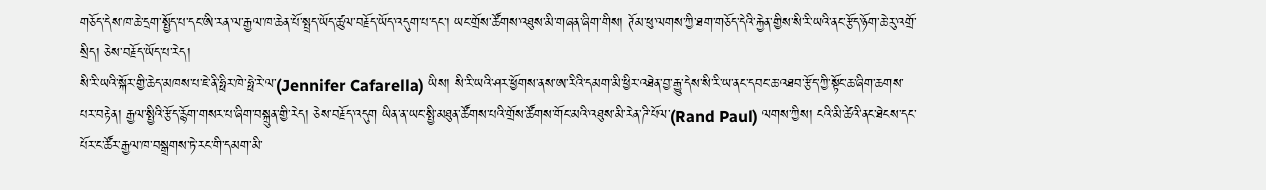གཅོད་དེས་ཁ་ཆེ་དྲག་སྤྱོད་པ་དང་ཨི་རན་ལ་རྒྱལ་ཁ་ཆེན་པོ་སྤྲད་ཡོད་ཚུལ་བརྗོད་ཡོད་འདུག་པ་དང་། ཡང་གྲོས་ཚོགས་འཐུས་མི་གཞན་ཞིག་གིས། ཊོམ་ཕུ་ལགས་ཀྱི་ཐག་གཅོད་དེའི་རྐྱེན་གྱིས་སི་རི་ཡའི་ནང་རྩོད་ཉོག་ཆེ་རུ་འགྲོ་སྲིད། ཅེས་བརྗོད་ཡོད་པ་རེད།
སི་རི་ཡའི་སྐོར་གྱི་ཆེད་མཁས་པ་ཇེ་ནི་ཧྥིར་ཁེ་ཧྥེ་རེ་ལ་(Jennifer Cafarella) ཡིས། སི་རི་ཡའི་ཤར་ཕྱོགས་ནས་ཨ་རིའི་དམག་མི་ཕྱིར་འཐེན་བྱ་རྒྱུ་དེས་སི་རི་ཡ་ནང་དབང་ཆ་འཐབ་རྩོད་ཀྱི་སྟོང་ཆ་ཞིག་ཆགས་པར་བརྟེན། རྒྱལ་སྤྱིའི་རྩོད་རྙོག་གསར་པ་ཞིག་བསྐྲུན་གྱི་རེད། ཅེས་བརྗོད་འདུག ཡིན་ན་ཡང་སྤྱི་མཐུན་ཚོགས་པའི་གྲོས་ཚོགས་གོང་མའི་འཐུས་མི་རེན་ཌི་པོལ་(Rand Paul) ལགས་ཀྱིས། ངའི་མི་ཚེའི་ནང་ཐེངས་དང་པོར་ང་ཚོར་རྒྱལ་ཁ་བསྒྲགས་ཏེ་རང་གི་དམག་མི་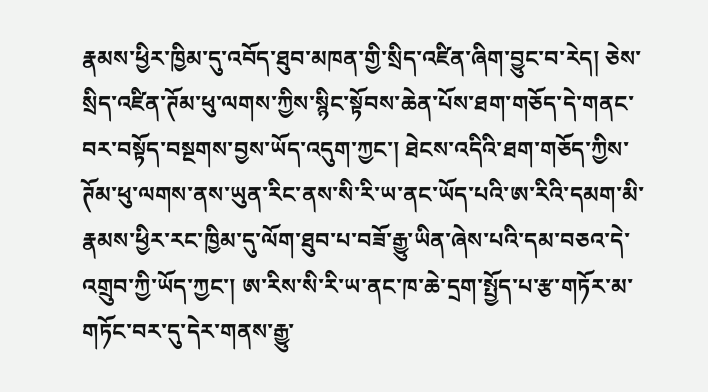རྣམས་ཕྱིར་ཁྱིམ་དུ་འབོད་ཐུབ་མཁན་གྱི་སྲིད་འཛིན་ཞིག་བྱུང་བ་རེད། ཅེས་སྲིད་འཛིན་ཊོམ་ཕུ་ལགས་ཀྱིས་སྙིང་སྟོབས་ཆེན་པོས་ཐག་གཅོད་དེ་གནང་བར་བསྟོད་བསྔགས་བྱས་ཡོད་འདུག་ཀྱང་། ཐེངས་འདིའི་ཐག་གཅོད་ཀྱིས་ཊོམ་ཕུ་ལགས་ནས་ཡུན་རིང་ནས་སི་རི་ཡ་ནང་ཡོད་པའི་ཨ་རིའི་དམག་མི་རྣམས་ཕྱིར་རང་ཁྱིམ་དུ་ལོག་ཐུབ་པ་བཟོ་རྒྱུ་ཡིན་ཞེས་པའི་དམ་བཅའ་དེ་འགྲུབ་ཀྱི་ཡོད་ཀྱང་། ཨ་རིས་སི་རི་ཡ་ནང་ཁ་ཆེ་དྲག་སྤྱོད་པ་རྩ་གཏོར་མ་གཏོང་བར་དུ་དེར་གནས་རྒྱུ་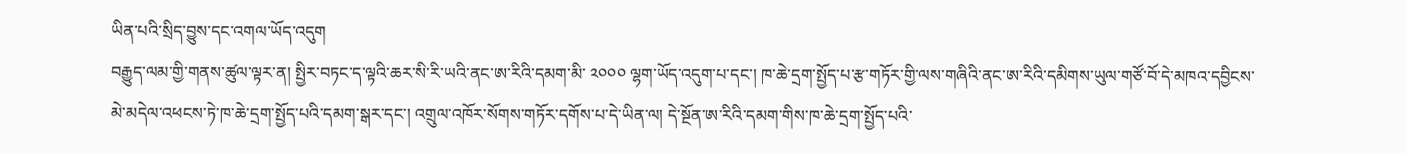ཡིན་པའི་སྲིད་བྱུས་དང་འགལ་ཡོད་འདུག
བརྒྱུད་ལམ་གྱི་གནས་ཚུལ་ལྟར་ན། སྤྱིར་བཏང་ད་ལྟའི་ཆར་སི་རི་ཡའི་ནང་ཨ་རིའི་དམག་མི་ ༢༠༠༠ ལྷག་ཡོད་འདུག་པ་དང་། ཁ་ཆེ་དྲག་སྤྱོད་པ་རྩ་གཏོར་གྱི་ལས་གཞིའི་ནང་ཨ་རིའི་དམིགས་ཡུལ་གཙོ་བོ་དེ་མཁའ་དབྱིངས་མེ་མདེལ་འཕངས་ཏེ་ཁ་ཆེ་དྲག་སྤྱོད་པའི་དམག་སྒར་དང་། འགྲུལ་འཁོར་སོགས་གཏོར་དགོས་པ་དེ་ཡིན་ལ། དེ་སྔོན་ཨ་རིའི་དམག་གིས་ཁ་ཆེ་དྲག་སྤྱོད་པའི་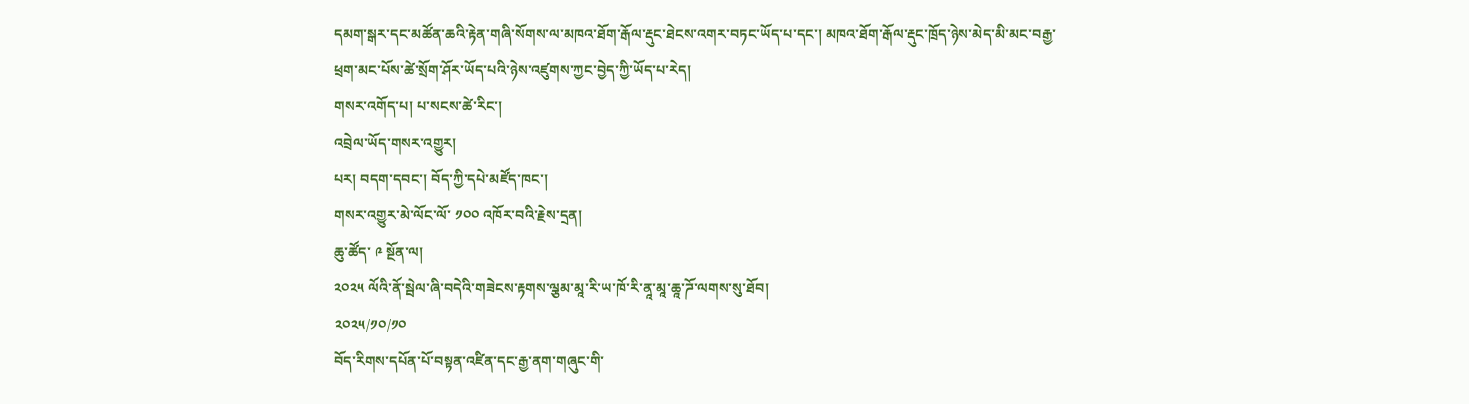དམག་སྒར་དང་མཚོན་ཆའི་རྟེན་གཞི་སོགས་ལ་མཁའ་ཐོག་རྒོལ་རྡུང་ཐེངས་འགར་བཏང་ཡོད་པ་དང་། མཁའ་ཐོག་རྒོལ་རྡུང་ཁྲོད་ཉེས་མེད་མི་མང་བརྒྱ་ཕྲག་མང་པོས་ཚེ་སྲོག་ཤོར་ཡོད་པའི་ཉེས་འཛུགས་ཀྱང་བྱེད་ཀྱི་ཡོད་པ་རེད།
གསར་འགོད་པ། པ་སངས་ཚེ་རིང་།
འབྲེལ་ཡོད་གསར་འགྱུར།
པར། བདག་དབང་། བོད་ཀྱི་དཔེ་མཛོད་ཁང་།
གསར་འགྱུར་མེ་ལོང་ལོ་ ༡༠༠ འཁོར་བའི་རྗེས་དྲན།
ཆུ་ཚོད་ ༩ སྔོན་ལ།
༢༠༢༥ ལོའི་ནོ་སྦེལ་ཞི་བདེའི་གཟེངས་རྟགས་ལྕམ་མཱ་རི་ཡ་ཁོ་རི་ནཱ་མཱ་ཆཱ་ཌོ་ལགས་སུ་ཐོབ།
༢༠༢༥/༡༠/༡༠
བོད་རིགས་དཔོན་པོ་བསྟན་འཛིན་དང་རྒྱ་ནག་གཞུང་གི་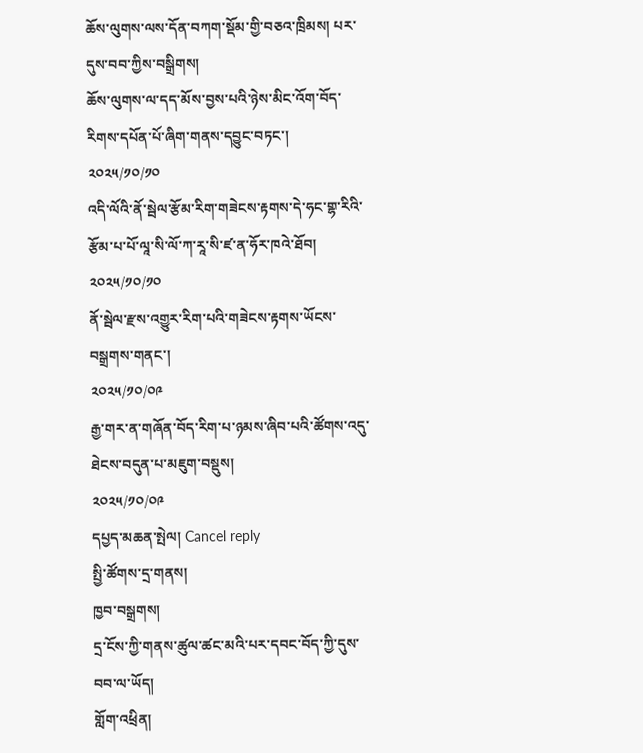ཆོས་ལུགས་ལས་དོན་བཀག་སྡོམ་གྱི་བཅའ་ཁྲིམས། པར་དུས་བབ་ཀྱིས་བསྒྲིགས།
ཆོས་ལུགས་ལ་དད་མོས་བྱས་པའི་ཉེས་མིང་འོག་བོད་རིགས་དཔོན་པོ་ཞིག་གནས་དབྱུང་བཏང་།
༢༠༢༥/༡༠/༡༠
འདི་ལོའི་ནོ་སྦེལ་རྩོམ་རིག་གཟེངས་རྟགས་དེ་ཧང་གྷ་རིའི་རྩོམ་པ་པོ་ལཱ་སི་ལོ་ཀ་རཱ་སི་ཛ་ན་ཧོར་ཁའེ་ཐོབ།
༢༠༢༥/༡༠/༡༠
ནོ་སྦེལ་རྫས་འགྱུར་རིག་པའི་གཟེངས་རྟགས་ཡོངས་བསྒྲགས་གནང་།
༢༠༢༥/༡༠/༠༩
རྒྱ་གར་ན་གཞོན་བོད་རིག་པ་ཉམས་ཞིབ་པའི་ཚོགས་འདུ་ཐེངས་བདུན་པ་མཇུག་བསྡུས།
༢༠༢༥/༡༠/༠༩
དཔྱད་མཆན་སྤེལ། Cancel reply
སྤྱི་ཚོགས་དྲ་གནས།
ཁྱབ་བསྒྲགས།
དྲ་ངོས་ཀྱི་གནས་ཚུལ་ཚང་མའི་པར་དབང་བོད་ཀྱི་དུས་བབ་ལ་ཡོད།
གློག་འཕྲིན།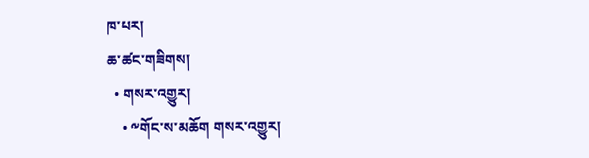ཁ་པར།
ཆ་ཚང་གཟིགས།
  • གསར་འགྱུར།
    • ༸གོང་ས་མཆོག གསར་འགྱུར།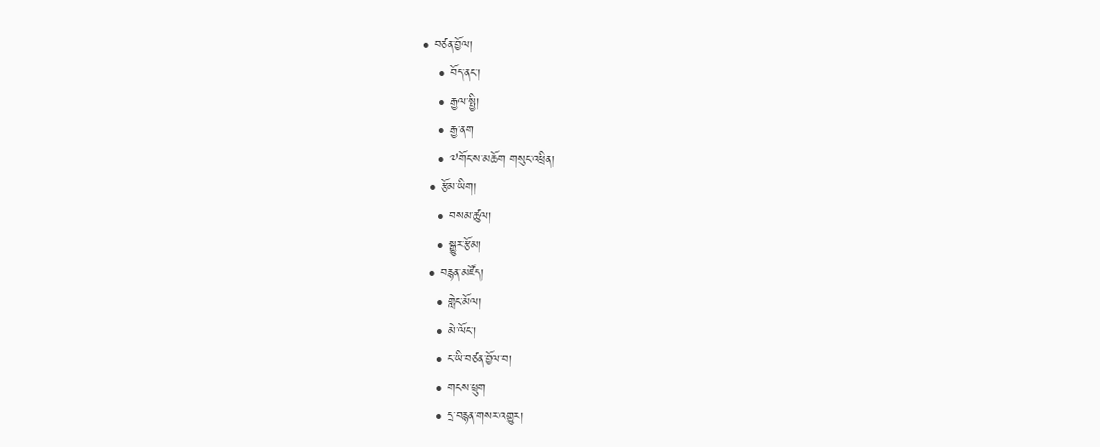• བཙན་བྱོལ།
    • བོད་ནང་།
    • རྒྱལ་སྤྱི།
    • རྒྱ་ནག
    • ༧གོང་ས་མཆོག གསུང་འཕྲིན།
  • རྩོམ་ཡིག།
    • བསམ་ཚུལ།
    • སྒྱུར་རྩོམ།
  • བརྙན་མཛོད།
    • གླེང་མོལ།
    • མེ་ལོང་།
    • ང་ཡི་བཙན་བྱོལ་བ།
    • གངས་ཕྲུག
    • དྲ་བརྙན་གསར་འགྱུར།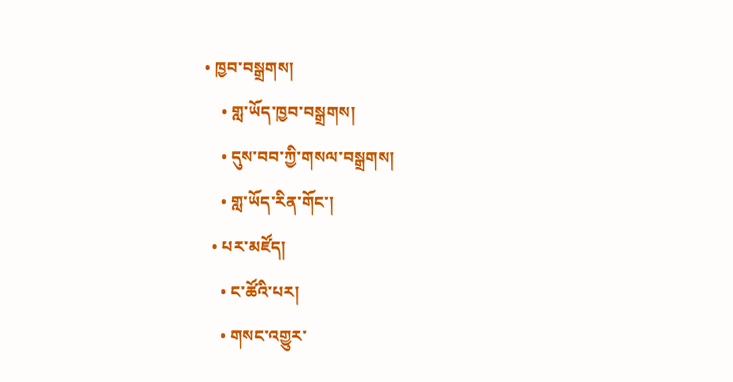• ཁྱབ་བསྒྲགས།
    • གླ་ཡོད་ཁྱབ་བསྒྲགས།
    • དུས་བབ་ཀྱི་གསལ་བསྒྲགས།
    • གླ་ཡོད་རིན་གོང་།
  • པར་མཛོད།
    • ང་ཚོའི་པར།
    • གསང་འགྱུར་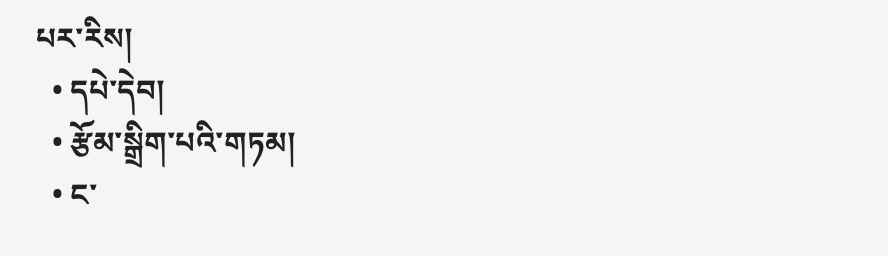པར་རིས།
  • དཔེ་དེབ།
  • རྩོམ་སྒྲིག་པའི་གཏམ།
  • ང་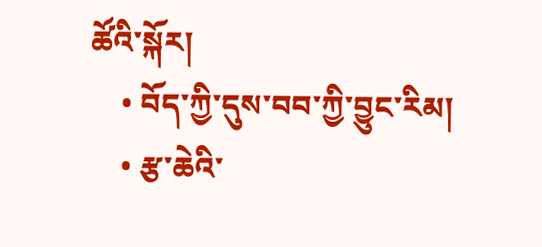ཚོའི་སྐོར།
    • བོད་ཀྱི་དུས་བབ་ཀྱི་བྱུང་རིམ།
    • རྩ་ཆེའི་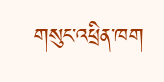གསུང་འཕྲིན་ཁག